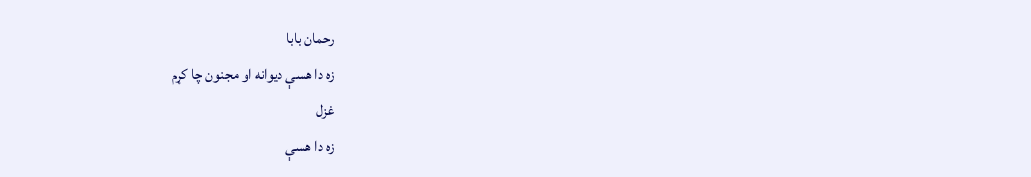رحمان بابا
زه دا هسې ديوانه او مجنون چا کړم
غزل
زه دا هسې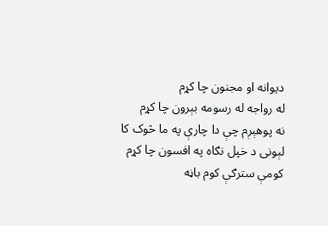ديوانه او مجنون چا کړم
له رواجه له رسومه بېرون چا کړم
نه پوهېږم چې دا چارې په ما څوک کا
لېونی د خپل نګاه په افسون چا کړم
کومې سترګې کوم باڼه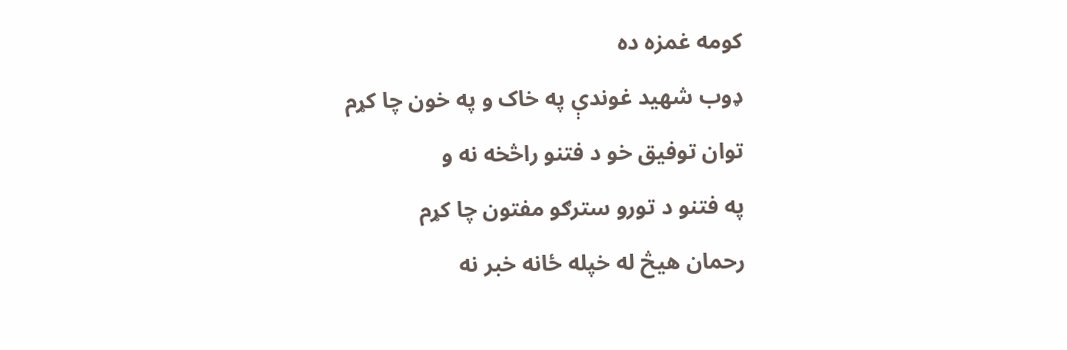کومه غمزه ده
ډوب شهيد غوندې په خاک و په خون چا کړم
توان توفيق خو د فتنو راڅخه نه و
په فتنو د تورو سترګو مفتون چا کړم
رحمان هيڅ له خپله ځانه خبر نه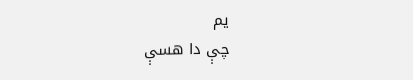يم
چې دا هسې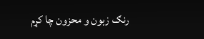رنګ زبون و محزون چا کړم